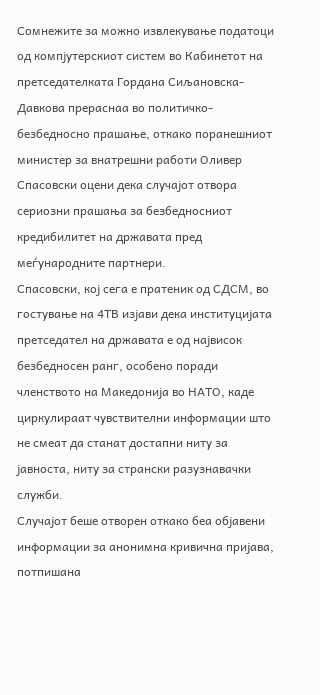Сомнежите за можно извлекување податоци од компјутерскиот систем во Кабинетот на претседателката Гордана Сиљановска-Давкова прераснаа во политичко-безбедносно прашање, откако поранешниот министер за внатрешни работи Оливер Спасовски оцени дека случајот отвора сериозни прашања за безбедносниот кредибилитет на државата пред меѓународните партнери.
Спасовски, кој сега е пратеник од СДСМ, во гостување на 4ТВ изјави дека институцијата претседател на државата е од највисок безбедносен ранг, особено поради членството на Македонија во НАТО, каде циркулираат чувствителни информации што не смеат да станат достапни ниту за јавноста, ниту за странски разузнавачки служби.
Случајот беше отворен откако беа објавени информации за анонимна кривична пријава, потпишана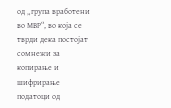од „група вработени во МВР“, во која се тврди дека постојат сомнежи за копирање и шифрирање податоци од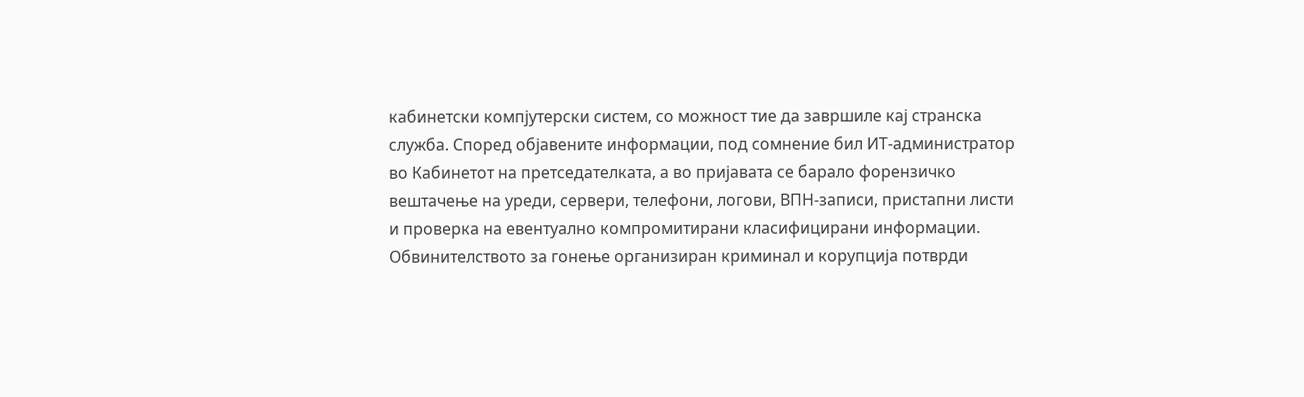кабинетски компјутерски систем, со можност тие да завршиле кај странска служба. Според објавените информации, под сомнение бил ИТ-администратор во Кабинетот на претседателката, а во пријавата се барало форензичко вештачење на уреди, сервери, телефони, логови, ВПН-записи, пристапни листи и проверка на евентуално компромитирани класифицирани информации.
Обвинителството за гонење организиран криминал и корупција потврди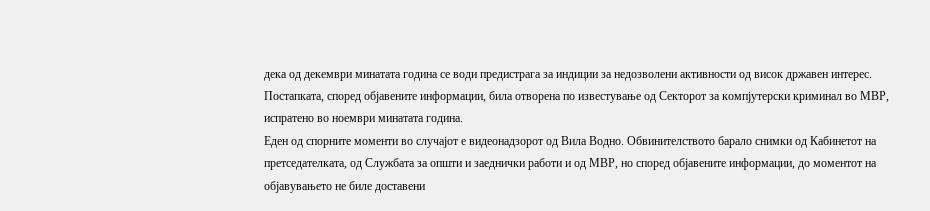дека од декември минатата година се води предистрага за индиции за недозволени активности од висок државен интерес. Постапката, според објавените информации, била отворена по известување од Секторот за компјутерски криминал во МВР, испратено во ноември минатата година.
Еден од спорните моменти во случајот е видеонадзорот од Вила Водно. Обвинителството барало снимки од Кабинетот на претседателката, од Службата за општи и заеднички работи и од МВР, но според објавените информации, до моментот на објавувањето не биле доставени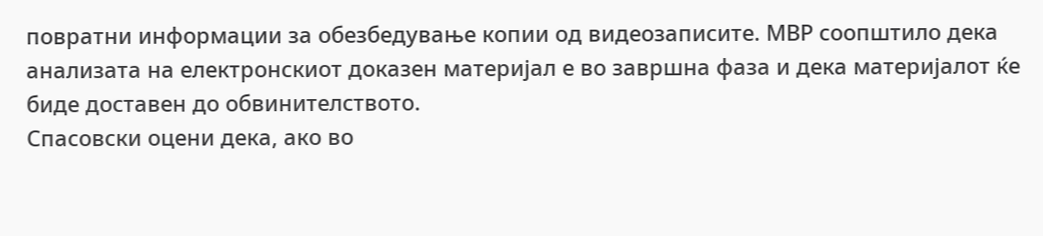повратни информации за обезбедување копии од видеозаписите. МВР соопштило дека анализата на електронскиот доказен материјал е во завршна фаза и дека материјалот ќе биде доставен до обвинителството.
Спасовски оцени дека, ако во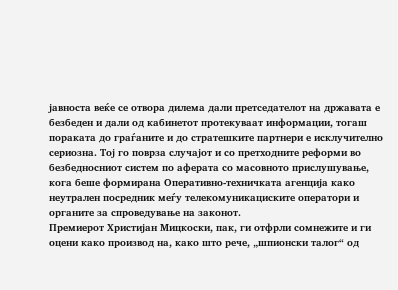јавноста веќе се отвора дилема дали претседателот на државата е безбеден и дали од кабинетот протекуваат информации, тогаш пораката до граѓаните и до стратешките партнери е исклучително сериозна. Тој го поврза случајот и со претходните реформи во безбедносниот систем по аферата со масовното прислушување, кога беше формирана Оперативно-техничката агенција како неутрален посредник меѓу телекомуникациските оператори и органите за спроведување на законот.
Премиерот Христијан Мицкоски, пак, ги отфрли сомнежите и ги оцени како производ на, како што рече, „шпионски талог“ од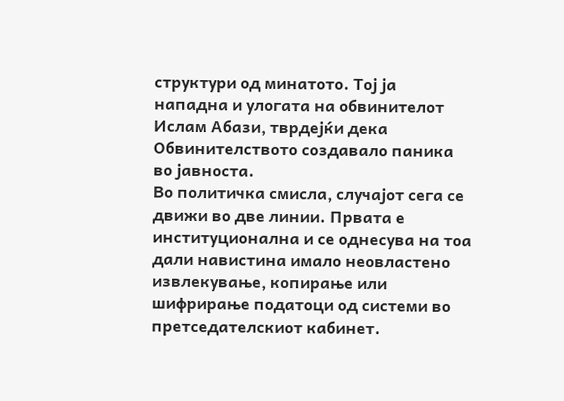структури од минатото. Тој ја нападна и улогата на обвинителот Ислам Абази, тврдејќи дека Обвинителството создавало паника во јавноста.
Во политичка смисла, случајот сега се движи во две линии. Првата е институционална и се однесува на тоа дали навистина имало неовластено извлекување, копирање или шифрирање податоци од системи во претседателскиот кабинет.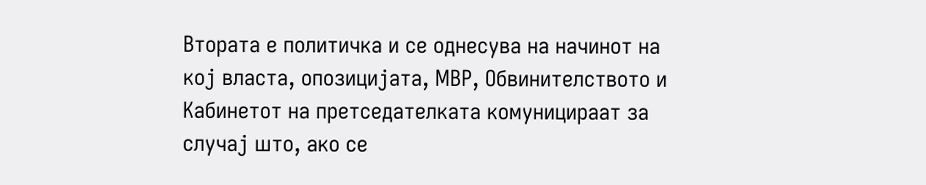Втората е политичка и се однесува на начинот на кој власта, опозицијата, МВР, Обвинителството и Кабинетот на претседателката комуницираат за случај што, ако се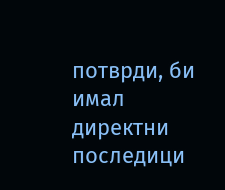потврди, би имал директни последици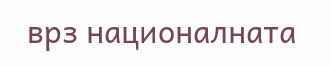врз националната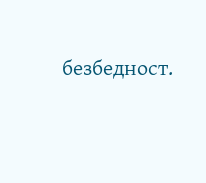безбедност.